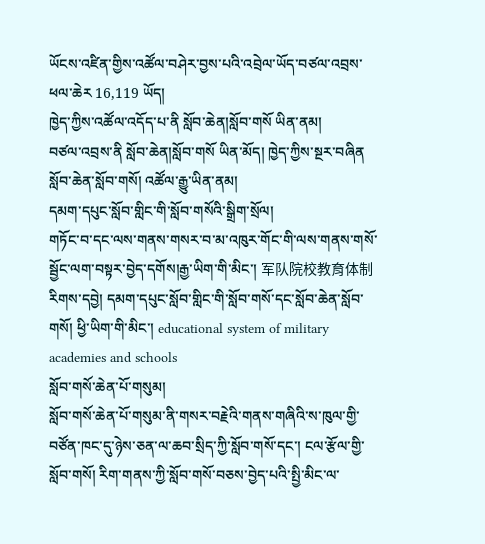ཡོངས་འཛིན་གྱིས་འཚོལ་བཤེར་བྱས་པའི་འབྲེལ་ཡོད་བཙལ་འབྲས་ཕལ་ཆེར 16,119 ཡོད།
ཁྱེད་ཀྱིས་འཚོལ་འདོད་པ་ནི སློབ་ཆེན།སློབ་གསོ ཡིན་ནམ།
བཙལ་འབྲས་ནི སློབ་ཆེན།སློབ་གསོ ཡིན་མོད། ཁྱེད་ཀྱིས་སྔར་བཞིན སློབ་ཆེན་སློབ་གསོ། འཚོལ་རྒྱུ་ཡིན་ནམ།
དམག་དཔུང་སློབ་གླིང་གི་སློབ་གསོའི་སྒྲིག་སྲོལ།
གཏོང་བ་དང་ལས་གནས་གསར་བ་མ་འཁུར་གོང་གི་ལས་གནས་གསོ་སྦྱོང་ལག་བསྟར་བྱེད་དགོས།རྒྱ་ཡིག་གི་མིང་། 军队院校教育体制 རིགས་དབྱེ། དམག་དཔུང་སློབ་གླིང་གི་སློབ་གསོ་དང་སློབ་ཆེན་སློབ་གསོ། ཕྱི་ཡིག་གི་མིང་། educational system of military academies and schools
སློབ་གསོ་ཆེན་པོ་གསུམ།
སློབ་གསོ་ཆེན་པོ་གསུམ་ནི་གསར་བརྗེའི་གནས་གཞིའི་ས་ཁུལ་གྱི་བཙོན་ཁང་དུ་ཉེས་ཅན་ལ་ཆབ་སྲིད་ཀྱི་སློབ་གསོ་དང་། ངལ་རྩོལ་གྱི་སློབ་གསོ། རིག་གནས་ཀྱི་སློབ་གསོ་བཅས་བྱེད་པའི་སྤྱི་མིང་ལ་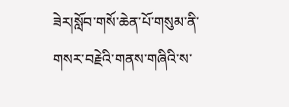ཟེར།སློབ་གསོ་ཆེན་པོ་གསུམ་ནི་གསར་བརྗེའི་གནས་གཞིའི་ས་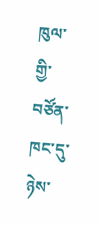ཁུལ་གྱི་བཙོན་ཁང་དུ་ཉེས་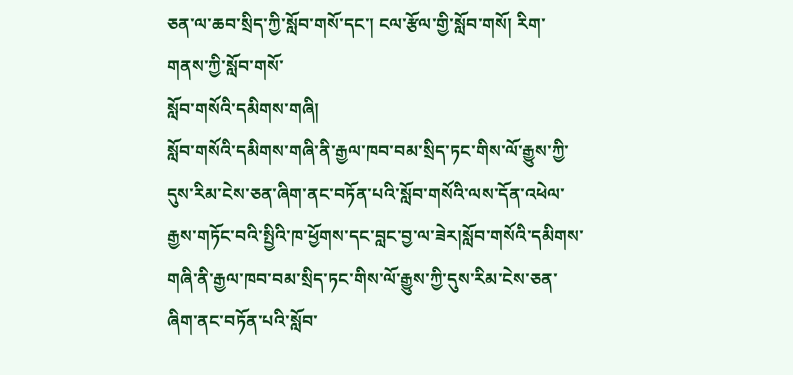ཅན་ལ་ཆབ་སྲིད་ཀྱི་སློབ་གསོ་དང་། ངལ་རྩོལ་གྱི་སློབ་གསོ། རིག་གནས་ཀྱི་སློབ་གསོ་
སློབ་གསོའི་དམིགས་གཞི།
སློབ་གསོའི་དམིགས་གཞི་ནི་རྒྱལ་ཁབ་བམ་སྲིད་ཏང་གིས་ལོ་རྒྱུས་ཀྱི་དུས་རིམ་ངེས་ཅན་ཞིག་ནང་བཏོན་པའི་སློབ་གསོའི་ལས་དོན་འཕེལ་རྒྱས་གཏོང་བའི་སྤྱིའི་ཁ་ཕྱོགས་དང་བླང་བྱ་ལ་ཟེར།སློབ་གསོའི་དམིགས་གཞི་ནི་རྒྱལ་ཁབ་བམ་སྲིད་ཏང་གིས་ལོ་རྒྱུས་ཀྱི་དུས་རིམ་ངེས་ཅན་ཞིག་ནང་བཏོན་པའི་སློབ་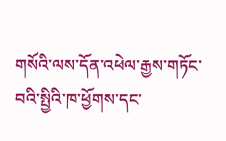གསོའི་ལས་དོན་འཕེལ་རྒྱས་གཏོང་བའི་སྤྱིའི་ཁ་ཕྱོགས་དང་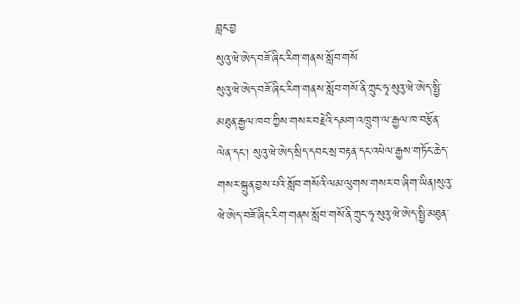བླང་བྱ
སུའུ་ཝེ་ཨེད་བཟོ་ཞིང་རིག་གནས་སློབ་གསོ
སུའུ་ཝེ་ཨེད་བཟོ་ཞིང་རིག་གནས་སློབ་གསོ་ནི་ཀྲུང་ཧྭ་སུའུ་ཝེ་ཨེད་སྤྱི་མཐུན་རྒྱལ་ཁབ་ཀྱིས་གསར་བརྗེའི་དམག་འཁྲུག་ལ་རྒྱལ་ཁ་བརྩོན་ལེན་དང་། སུའུ་ཝེ་ཨེད་སྲིད་དབང་སྲ་བརྟན་དང་འཕེལ་རྒྱས་གཏོང་ཆེད་གསར་སྐྲུན་བྱས་པའི་སློབ་གསོའི་ལམ་ལུགས་གསར་བ་ཞིག་ཡིན།སུའུ་ཝེ་ཨེད་བཟོ་ཞིང་རིག་གནས་སློབ་གསོ་ནི་ཀྲུང་ཧྭ་སུའུ་ཝེ་ཨེད་སྤྱི་མཐུན་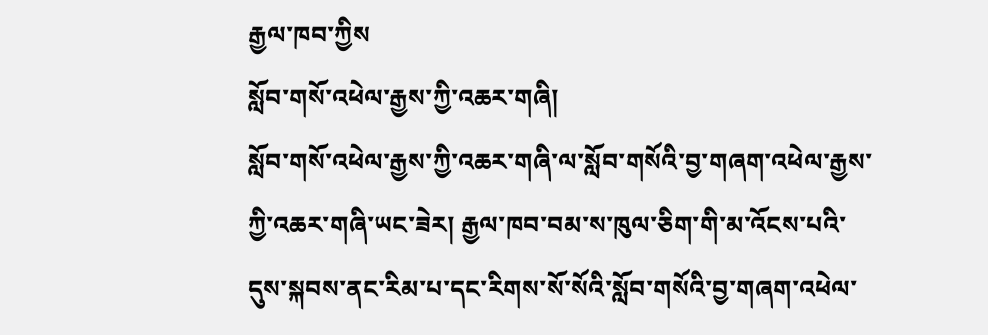རྒྱལ་ཁབ་ཀྱིས
སློབ་གསོ་འཕེལ་རྒྱས་ཀྱི་འཆར་གཞི།
སློབ་གསོ་འཕེལ་རྒྱས་ཀྱི་འཆར་གཞི་ལ་སློབ་གསོའི་བྱ་གཞག་འཕེལ་རྒྱས་ཀྱི་འཆར་གཞི་ཡང་ཟེར། རྒྱལ་ཁབ་བམ་ས་ཁུལ་ཅིག་གི་མ་འོངས་པའི་དུས་སྐབས་ནང་རིམ་པ་དང་རིགས་སོ་སོའི་སློབ་གསོའི་བྱ་གཞག་འཕེལ་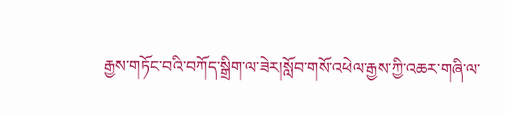རྒྱས་གཏོང་བའི་བཀོད་སྒྲིག་ལ་ཟེར།སློབ་གསོ་འཕེལ་རྒྱས་ཀྱི་འཆར་གཞི་ལ་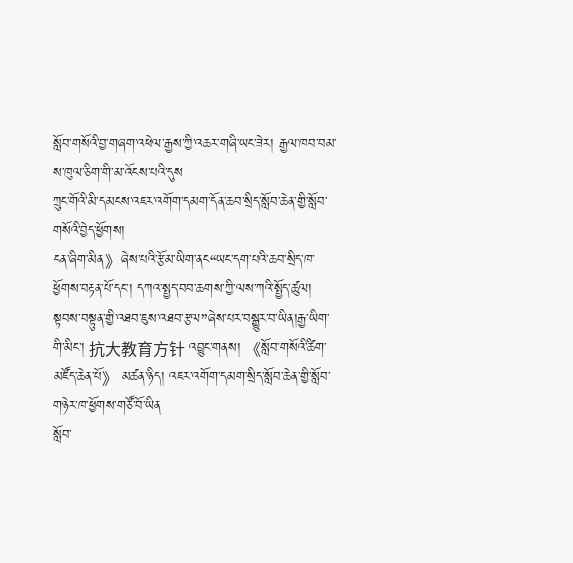སློབ་གསོའི་བྱ་གཞག་འཕེལ་རྒྱས་ཀྱི་འཆར་གཞི་ཡང་ཟེར། རྒྱལ་ཁབ་བམ་ས་ཁུལ་ཅིག་གི་མ་འོངས་པའི་དུས
ཀྲུང་གོའི་མི་དམངས་འཇར་འགོག་དམག་དོན་ཆབ་སྲིད་སློབ་ཆེན་གྱི་སློབ་གསོའི་བྱེད་ཕྱོགས།
ངན་ཞིག་མིན》ཞེས་པའི་རྩོམ་ཡིག་ནང“ཡང་དག་པའི་ཆབ་སྲིད་ཁ་ཕྱོགས་བརྟན་པོ་དང་། དཀའ་སྤྱད་བབ་ཆགས་ཀྱི་ལས་ཀའི་སྤྱོད་ཚུལ། སྟབས་བསྟུན་གྱི་འཐབ་ཇུས་འཐབ་རྩལ”ཞེས་པར་བསྒྱུར་བ་ཡིན།རྒྱ་ཡིག་གི་མིང་། 抗大教育方针 འབྱུང་གནས། 《སློབ་གསོའི་ཚིག་མཛོད་ཆེན་པོ》 མཚན་ཉིད། འཇར་འགོག་དམག་སྲིད་སློབ་ཆེན་གྱི་སློབ་གཉེར་ཁ་ཕྱོགས་གཙོ་བོ་ཡིན
སློབ་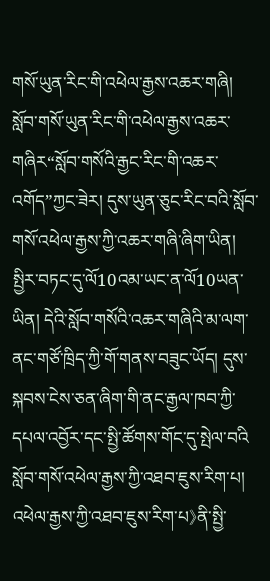གསོ་ཡུན་རིང་གི་འཕེལ་རྒྱས་འཆར་གཞི།
སློབ་གསོ་ཡུན་རིང་གི་འཕེལ་རྒྱས་འཆར་གཞིར“སློབ་གསོའི་རྒྱང་རིང་གི་འཆར་འགོད”ཀྱང་ཟེར། དུས་ཡུན་ཅུང་རིང་བའི་སློབ་གསོ་འཕེལ་རྒྱས་ཀྱི་འཆར་གཞི་ཞིག་ཡིན། སྤྱིར་བཏང་དུ་ལོ10འམ་ཡང་ན་ལོ10ཡན་ཡིན། དེའི་སློབ་གསོའི་འཆར་གཞིའི་མ་ལག་ནང་གཙོ་ཁྲིད་ཀྱི་གོ་གནས་བཟུང་ཡོད། དུས་སྐབས་ངེས་ཅན་ཞིག་གི་ནང་རྒྱལ་ཁབ་ཀྱི་དཔལ་འབྱོར་དང་སྤྱི་ཚོགས་གོང་དུ་སྤེལ་བའི
སློབ་གསོ་འཕེལ་རྒྱས་ཀྱི་འཐབ་ཇུས་རིག་པ།
འཕེལ་རྒྱས་ཀྱི་འཐབ་ཇུས་རིག་པ》ནི་སྤྱི་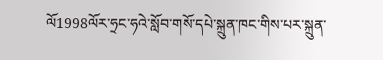ལོ1998ལོར་ཧྲང་ཧའེ་སློབ་གསོ་དཔེ་སྐྲུན་ཁང་གིས་པར་སྐྲུན་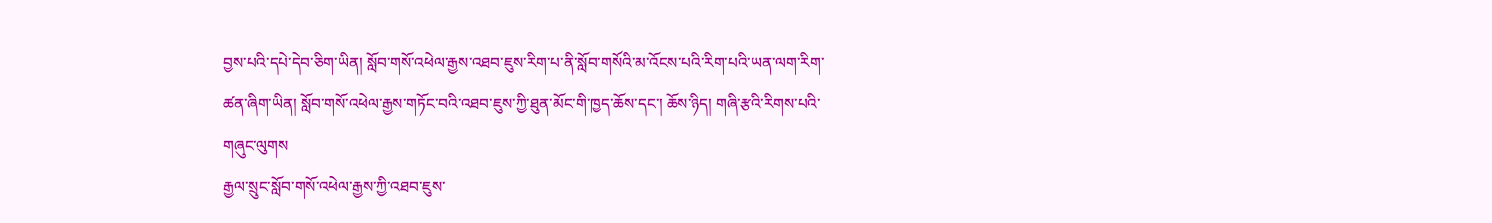བྱས་པའི་དཔེ་དེབ་ཅིག་ཡིན། སློབ་གསོ་འཕེལ་རྒྱས་འཐབ་ཇུས་རིག་པ་ནི་སློབ་གསོའི་མ་འོངས་པའི་རིག་པའི་ཡན་ལག་རིག་ཚན་ཞིག་ཡིན། སློབ་གསོ་འཕེལ་རྒྱས་གཏོང་བའི་འཐབ་ཇུས་ཀྱི་ཐུན་མོང་གི་ཁྱད་ཆོས་དང་། ཆོས་ཉིད། གཞི་རྩའི་རིགས་པའི་གཞུང་ལུགས
རྒྱལ་སྲུང་སློབ་གསོ་འཕེལ་རྒྱས་ཀྱི་འཐབ་ཇུས་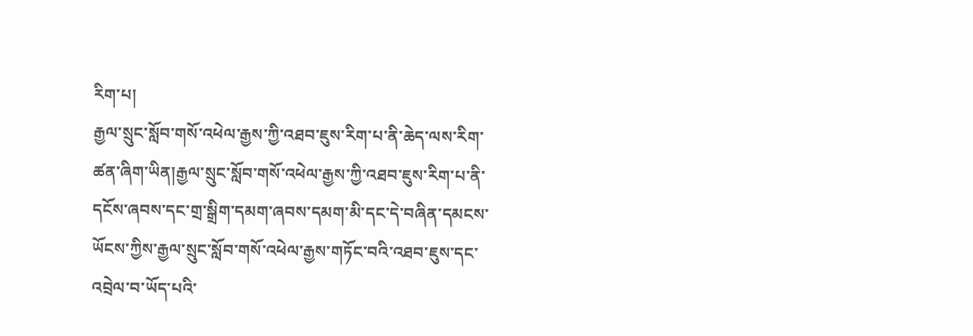རིག་པ།
རྒྱལ་སྲུང་སློབ་གསོ་འཕེལ་རྒྱས་ཀྱི་འཐབ་ཇུས་རིག་པ་ནི་ཆེད་ལས་རིག་ཚན་ཞིག་ཡིན།རྒྱལ་སྲུང་སློབ་གསོ་འཕེལ་རྒྱས་ཀྱི་འཐབ་ཇུས་རིག་པ་ནི་དངོས་ཞབས་དང་གྲ་སྒྲིག་དམག་ཞབས་དམག་མི་དང་དེ་བཞིན་དམངས་ཡོངས་ཀྱིས་རྒྱལ་སྲུང་སློབ་གསོ་འཕེལ་རྒྱས་གཏོང་བའི་འཐབ་ཇུས་དང་འབྲེལ་བ་ཡོད་པའི་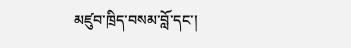མཛུབ་ཁྲིད་བསམ་བློ་དང་།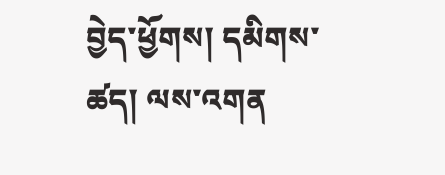བྱེད་ཕྱོགས། དམིགས་ཚད། ལས་འགན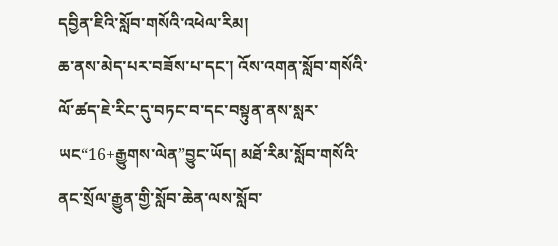དབྱིན་ཇིའི་སློབ་གསོའི་འཕེལ་རིམ།
ཆ་ནས་མེད་པར་བཟོས་པ་དང་། འོས་འགན་སློབ་གསོའི་ལོ་ཚད་ཇེ་རིང་དུ་བཏང་བ་དང་བསྟུན་ནས་སླར་ཡང“16+རྒྱུགས་ལེན”བྱུང་ཡོད། མཐོ་རིམ་སློབ་གསོའི་ནང་སྲོལ་རྒྱུན་གྱི་སློབ་ཆེན་ལས་སློབ་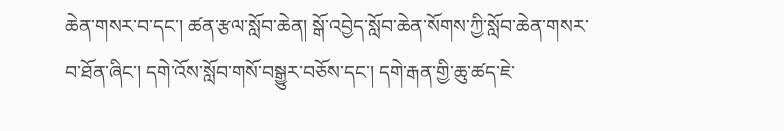ཆེན་གསར་བ་དང་། ཚན་རྩལ་སློབ་ཆེན། སྒོ་འབྱེད་སློབ་ཆེན་སོགས་ཀྱི་སློབ་ཆེན་གསར་བ་ཐོན་ཞིང་། དགེ་འོས་སློབ་གསོ་བསྒྱུར་བཅོས་དང་། དགེ་རྒན་གྱི་ཆུ་ཚད་ཇེ་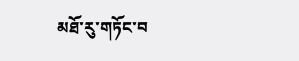མཐོ་རུ་གཏོང་བ